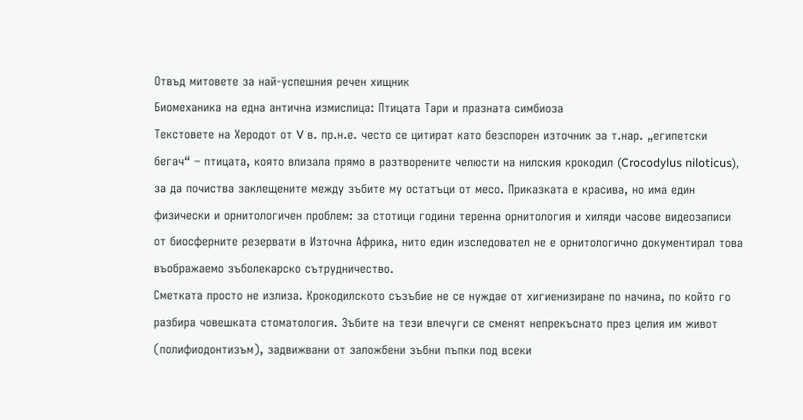Отвъд митовете за най-успешния речен хищник
Биомеханика на една антична измислица: Птицата Тари и празната симбиоза
Текстовете на Херодот от V в. пр.н.е. често се цитират като безспорен източник за т.нар. „египетски бегач“ – птицата, която влизала прямо в разтворените челюсти на нилския крокодил (Crocodylus niloticus), за да почиства заклещените между зъбите му остатъци от месо. Приказката е красива, но има един физически и орнитологичен проблем: за стотици години теренна орнитология и хиляди часове видеозаписи от биосферните резервати в Източна Африка, нито един изследовател не е орнитологично документирал това въображаемо зъболекарско сътрудничество.
Сметката просто не излиза. Крокодилското съзъбие не се нуждае от хигиенизиране по начина, по който го разбира човешката стоматология. Зъбите на тези влечуги се сменят непрекъснато през целия им живот (полифиодонтизъм), задвижвани от заложбени зъбни пъпки под всеки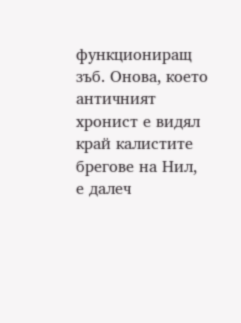функциониращ зъб. Онова, което античният хронист е видял край калистите брегове на Нил, е далеч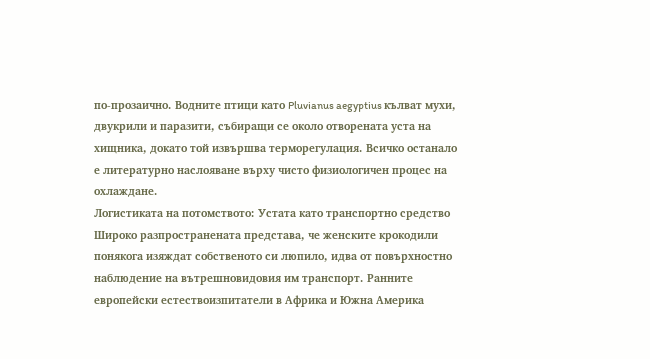по-прозаично. Водните птици като Pluvianus aegyptius кълват мухи, двукрили и паразити, събиращи се около отворената уста на хищника, докато той извършва терморегулация. Всичко останало е литературно наслояване върху чисто физиологичен процес на охлаждане.
Логистиката на потомството: Устата като транспортно средство
Широко разпространената представа, че женските крокодили понякога изяждат собственото си люпило, идва от повърхностно наблюдение на вътрешновидовия им транспорт. Ранните европейски естествоизпитатели в Африка и Южна Америка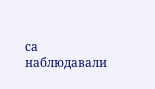са наблюдавали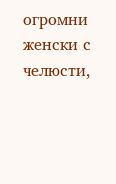огромни женски с челюсти,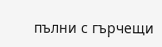пълни с гърчещи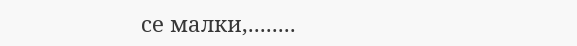се малки,........